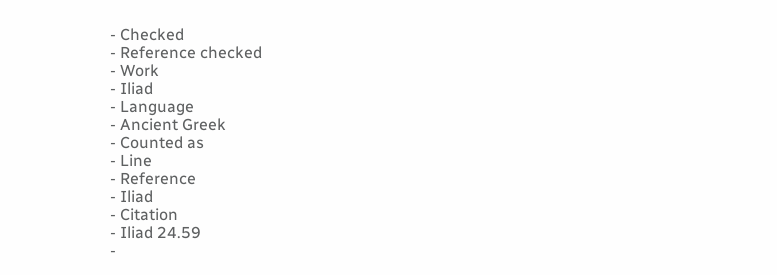- Checked
- Reference checked
- Work
- Iliad
- Language
- Ancient Greek
- Counted as
- Line
- Reference
- Iliad
- Citation
- Iliad 24.59
-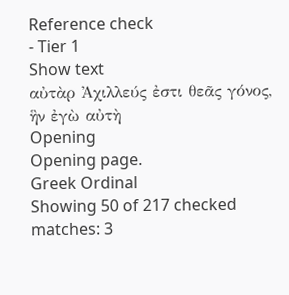Reference check
- Tier 1
Show text
αὐτὰρ Ἀχιλλεύς ἐστι θεᾶς γόνος, ἣν ἐγὼ αὐτὴ
Opening
Opening page.
Greek Ordinal
Showing 50 of 217 checked matches: 3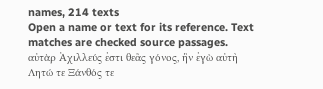names, 214 texts
Open a name or text for its reference. Text matches are checked source passages.
αὐτὰρ Ἀχιλλεύς ἐστι θεᾶς γόνος, ἣν ἐγὼ αὐτὴ
Λητώ τε Ξάνθός τε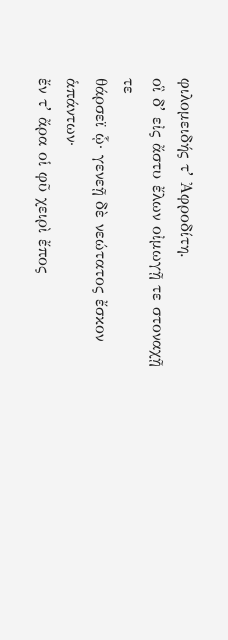φιλομειδής τʼ Ἀφροδίτη.
οἳ δʼ εἰς ἄστυ ἔλων οἰμωγῇ τε στοναχῇ τε
θάρσεϊ ᾧ· γενεῇ δὲ νεώτατος ἔσκον ἁπάντων·
ἔν τʼ ἄρα οἱ φῦ χειρὶ ἔπος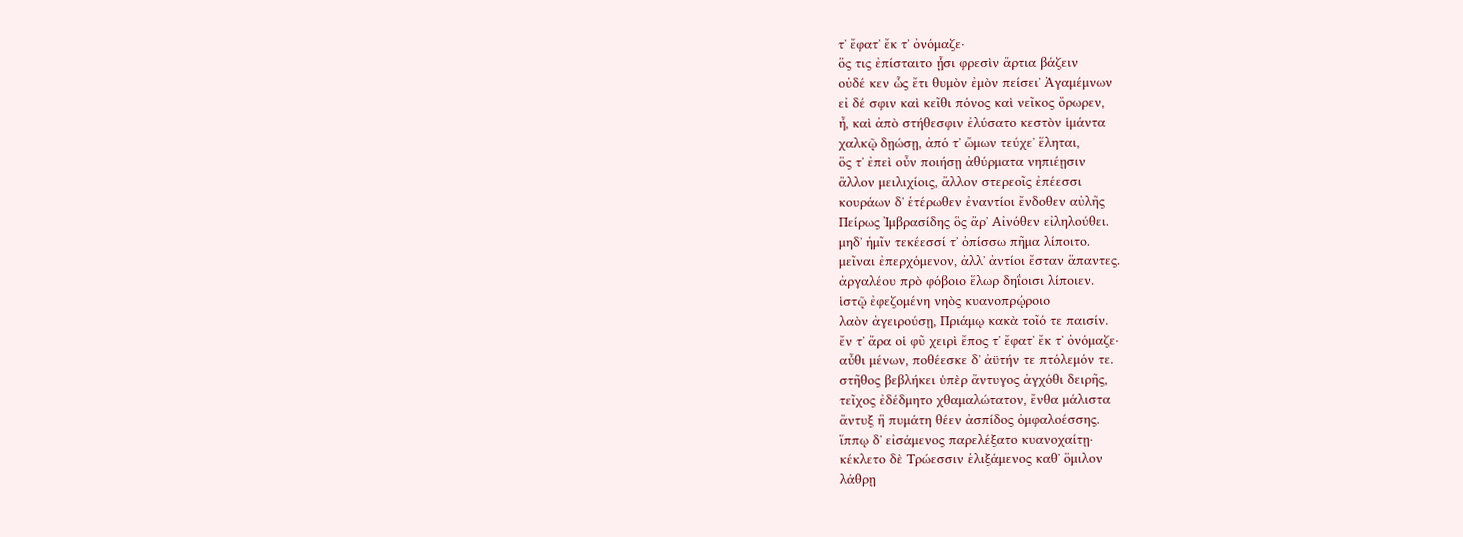τʼ ἔφατʼ ἔκ τʼ ὀνόμαζε·
ὅς τις ἐπίσταιτο ᾗσι φρεσὶν ἄρτια βάζειν
οὐδέ κεν ὧς ἔτι θυμὸν ἐμὸν πείσειʼ Ἀγαμέμνων
εἰ δέ σφιν καὶ κεῖθι πόνος καὶ νεῖκος ὄρωρεν,
ἦ, καὶ ἀπὸ στήθεσφιν ἐλύσατο κεστὸν ἱμάντα
χαλκῷ δῃώσῃ, ἀπό τʼ ὤμων τεύχεʼ ἕληται,
ὅς τʼ ἐπεὶ οὖν ποιήσῃ ἀθύρματα νηπιέῃσιν
ἄλλον μειλιχίοις, ἄλλον στερεοῖς ἐπέεσσι
κουράων δʼ ἑτέρωθεν ἐναντίοι ἔνδοθεν αὐλῆς
Πείρως Ἰμβρασίδης ὃς ἄρʼ Αἰνόθεν εἰληλούθει.
μηδʼ ἡμῖν τεκέεσσί τʼ ὀπίσσω πῆμα λίποιτο.
μεῖναι ἐπερχόμενον, ἀλλʼ ἀντίοι ἔσταν ἅπαντες.
ἀργαλέου πρὸ φόβοιο ἕλωρ δηΐοισι λίποιεν.
ἱστῷ ἐφεζομένη νηὸς κυανοπρῴροιο
λαὸν ἀγειρούσῃ, Πριάμῳ κακὰ τοῖό τε παισίν.
ἔν τʼ ἄρα οἱ φῦ χειρὶ ἔπος τʼ ἔφατʼ ἔκ τʼ ὀνόμαζε·
αὖθι μένων, ποθέεσκε δʼ ἀϋτήν τε πτόλεμόν τε.
στῆθος βεβλήκει ὑπὲρ ἄντυγος ἀγχόθι δειρῆς,
τεῖχος ἐδέδμητο χθαμαλώτατον, ἔνθα μάλιστα
ἄντυξ ἣ πυμάτη θέεν ἀσπίδος ὀμφαλοέσσης.
ἵππῳ δʼ εἰσάμενος παρελέξατο κυανοχαίτῃ·
κέκλετο δὲ Τρώεσσιν ἑλιξάμενος καθʼ ὅμιλον
λάθρῃ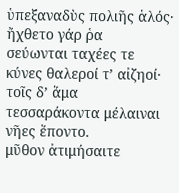ὑπεξαναδὺς πολιῆς ἁλός· ἤχθετο γάρ ῥα
σεύωνται ταχέες τε κύνες θαλεροί τʼ αἰζηοί·
τοῖς δʼ ἅμα τεσσαράκοντα μέλαιναι νῆες ἕποντο.
μῦθον ἀτιμήσαιτε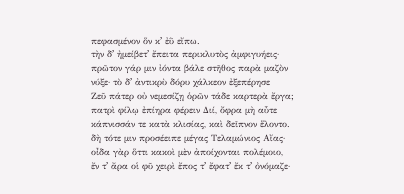πεφασμένον ὅν κʼ ἐῢ εἴπω.
τὴν δʼ ἠμείβετʼ ἔπειτα περικλυτὸς ἀμφιγυήεις·
πρῶτον γάρ μιν ἰόντα βάλε στῆθος παρὰ μαζὸν
νύξε· τὸ δʼ ἀντικρὺ δόρυ χάλκεον ἐξεπέρησε
Ζεῦ πάτερ οὐ νεμεσίζῃ ὁρῶν τάδε καρτερὰ ἔργα;
πατρὶ φίλῳ ἐπίηρα φέρειν Διί, ὄφρα μὴ αὖτε
κάπνισσάν τε κατὰ κλισίας, καὶ δεῖπνον ἕλοντο.
δὴ τότε μιν προσέειπε μέγας Τελαμώνιος Αἴας·
οἶδα γὰρ ὅττι κακοὶ μὲν ἀποίχονται πολέμοιο,
ἔν τʼ ἄρα οἱ φῦ χειρὶ ἔπος τʼ ἔφατʼ ἔκ τʼ ὀνόμαζε·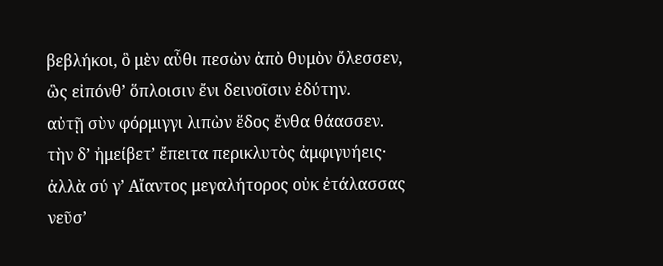βεβλήκοι, ὃ μὲν αὖθι πεσὼν ἀπὸ θυμὸν ὄλεσσεν,
ὣς εἰπόνθʼ ὅπλοισιν ἔνι δεινοῖσιν ἐδύτην.
αὐτῇ σὺν φόρμιγγι λιπὼν ἕδος ἔνθα θάασσεν.
τὴν δʼ ἠμείβετʼ ἔπειτα περικλυτὸς ἀμφιγυήεις·
ἀλλὰ σύ γʼ Αἴαντος μεγαλήτορος οὐκ ἐτάλασσας
νεῦσʼ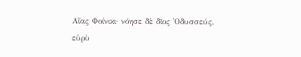Αἴας Φοίνικι· νόησε δὲ δῖος Ὀδυσσεύς,
εὐρὺ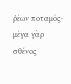ῥέων ποταμός· μέγα γὰρ σθένος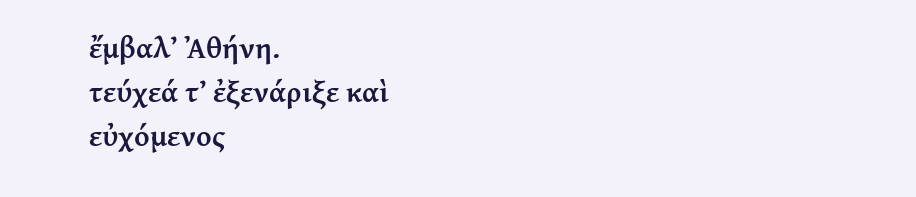ἔμβαλʼ Ἀθήνη.
τεύχεά τʼ ἐξενάριξε καὶ εὐχόμενος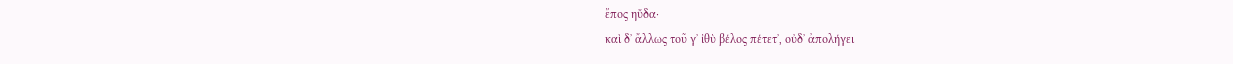ἔπος ηὔδα·
καὶ δʼ ἄλλως τοῦ γʼ ἰθὺ βέλος πέτετʼ, οὐδʼ ἀπολήγει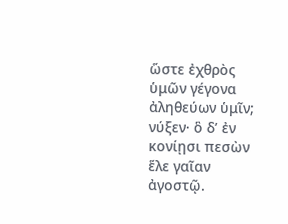ὥστε ἐχθρὸς ὑμῶν γέγονα ἀληθεύων ὑμῖν;
νύξεν· ὃ δʼ ἐν κονίῃσι πεσὼν ἕλε γαῖαν ἀγοστῷ.